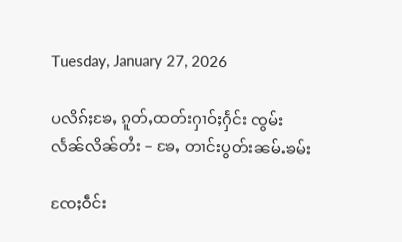Tuesday, January 27, 2026

ပလိၵ်ႈၶႄႇ ၵူတ်ႇထတ်းႁၢဝ်ႈႁႅင်း ၸွမ်းလႅၼ်လိၼ်တႆး – ၶႄႇ တၢင်းပွတ်းၼမ်ႉၶမ်း

ၸႄႈဝဵင်း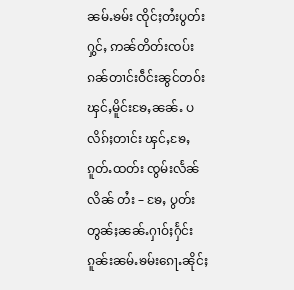ၼမ်ႉၶမ်း ၸိုင်ႈတႆးပွတ်းႁွင်ႇ ဢၼ်တိတ်းၸပ်း ၵၼ်တၢင်းဝဵင်းၼွင်တဝ်း ၾင်ႇမိူင်းၶႄႇၼၼ်ႉ ပလိၵ်ႈတၢင်း ၾင်ႇၶႄႇၵူတ်ႉထတ်း ၸွမ်းလႅၼ်လိၼ် တႆး – ၶႄႇ ပွတ်းတွၼ်ႈၼၼ်ႉႁၢဝ်ႈႁႅင်း ၵူၼ်းၼမ်ႉၶမ်းၵေႃႉၼိုင်ႈ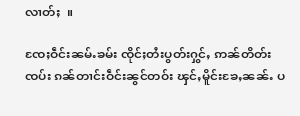လၢတ်ႈ  ။

ၸႄႈဝဵင်းၼမ်ႉၶမ်း ၸိုင်ႈတႆးပွတ်းႁွင်ႇ ဢၼ်တိတ်းၸပ်း ၵၼ်တၢင်းဝဵင်းၼွင်တဝ်း ၾင်ႇမိူင်းၶႄႇၼၼ်ႉ ပ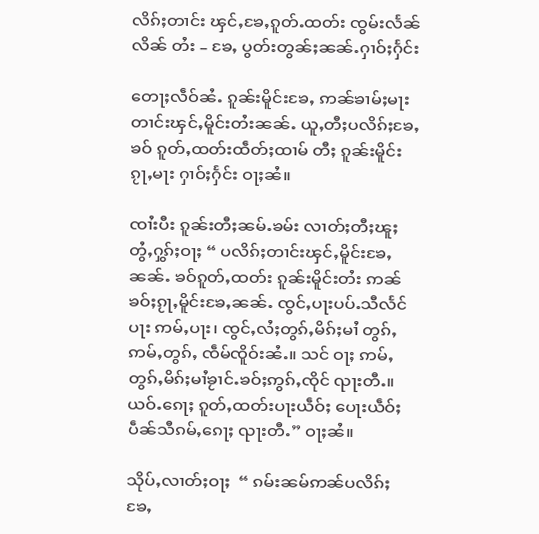လိၵ်ႈတၢင်း ၾင်ႇၶႄႇၵူတ်ႉထတ်း ၸွမ်းလႅၼ်လိၼ် တႆး – ၶႄႇ ပွတ်းတွၼ်ႈၼၼ်ႉႁၢဝ်ႈႁႅင်း

တေႃႈလဵဝ်ၼႆႉ ၵူၼ်းမိူင်းၶႄႇ ဢၼ်ၶၢမ်ႈမႃးတၢင်းၾင်ႇမိူင်းတႆးၼၼ်ႉ ယူႇတီႈပလိၵ်ႈၶႄႇၶဝ် ၵူတ်ႇထတ်းထဵတ်ႈထၢမ် တီႈ ၵူၼ်းမိူင်းၵႂႃႇမႃး ႁၢဝ်ႈႁႅင်း ဝႃႈၼႆ။

ၸၢႆးပီး ၵူၼ်းတီႈၼမ်ႉၶမ်း လၢတ်ႈတီႈၽူႈတွႆႇႁွၵ်ႈဝႃႈ “ ပလိၵ်ႈတၢင်းၾင်ႇမိူင်းၶႄႇၼၼ်ႉ ၶဝ်ၵူတ်ႇထတ်း ၵူၼ်းမိူင်းတႆး ဢၼ်ၶဝ်ႈၵႂႃႇမိူင်းၶႄႇၼၼ်ႉ ၸွင်ႇပႃးပပ်ႉသီလႅင် ပႃး ဢမ်ႇပႃး၊ ၸွင်ႇလႆႈတွၵ်ႇမိၵ်ႈမၢႆ တွၵ်ႇ ဢမ်ႇတွၵ်ႇ ၸဵမ်ၸိူဝ်းၼႆႉ။ သင် ဝႃႈ ဢမ်ႇတွၵ်ႇမိၵ်ႈမၢႆၶႂၢင်ႉၶဝ်ႈဢွၵ်ႇၸိုင် ၺႃးတီႉ။ ယဝ်ႉၵေႃႈ ၵူတ်ႇထတ်းပႃးယဵဝ်ႈ ပေႃးယဵဝ်ႈ ပဵၼ်သီၵမ်ႇၵေႃႈ ၺႃးတီႉ” ဝႃႈၼႆ။

သိုပ်ႇလၢတ်ႈဝႃႈ  “ ၵမ်းၼမ်ဢၼ်ပလိၵ်ႈၶႄႇ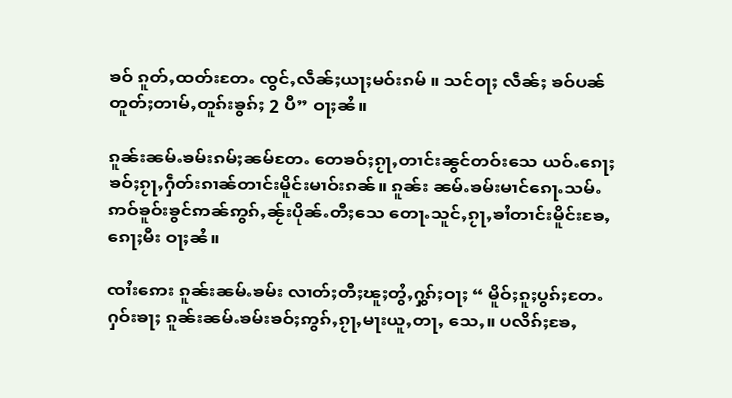ၶဝ် ၵူတ်ႇထတ်းတႄႉ ၸွင်ႇလဵၼ်ႈယႃႈမဝ်းၵမ် ။ သင်ဝႃႈ လဵၼ်ႈ ၶဝ်ပၼ်တူတ်ႈတၢမ်ႇတူၵ်းၶွၵ်ႈ 2 ပီ” ဝႃႈၼႆ။

ၵူၼ်းၼမ်ႉၶမ်းၵမ်ႈၼမ်တႄႉ တေၶဝ်ႈၵႂႃႇတၢင်းၼွင်တဝ်းသေ ယဝ်ႉၵေႃႈ ၶဝ်ႈၵႂႃႇႁဵတ်းၵၢၼ်တၢင်းမိူင်းမၢဝ်းၵၼ်။ ၵူၼ်း ၼမ်ႉၶမ်းမၢင်ၵေႃႉသမ်ႉ ဢဝ်ၶူဝ်းၶွင်ဢၼ်ဢွၵ်ႇၼႂ်းပိုၼ်ႉတီႈသေ တေႃႉသူင်ႇၵႂႃႇၶၢႆတၢင်းမိူင်းၶႄႇၵေႃႈမီး ဝႃႈၼႆ။

ၸၢႆးဢေး ၵူၼ်းၼမ်ႉၶမ်း လၢတ်ႈတီႈၽူႈတွႆႇႁွၵ်ႈဝႃႈ “ မိူဝ်ႈၵူႈပွၵ်ႈတႄႉ ႁဝ်းၶႃႈ ၵူၼ်းၼမ်ႉၶမ်းၶဝ်ႈဢွၵ်ႇၵႂႃႇမႃးယူႇတႃႇ သေႇ။ ပလိၵ်ႈၶႄႇ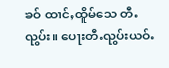ၶဝ် ထၢင်ႇထိူမ်သေ တီႉၺွပ်း။ ပေႃးတီႉၺွပ်းယဝ်ႉ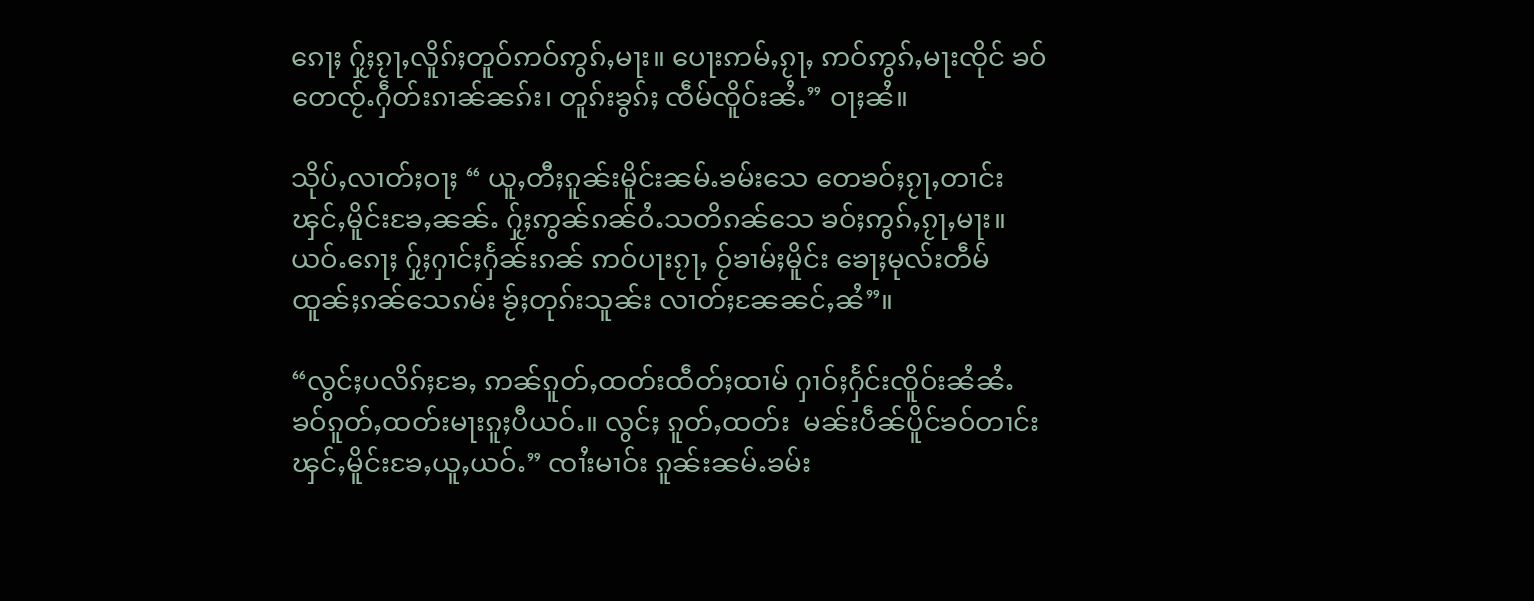ၵေႃႈ ႁႂ်ႈၵႂႃႇလိူၵ်ႈတူဝ်ဢဝ်ဢွၵ်ႇမႃး။ ပေႃးဢမ်ႇၵႂႃႇ ဢဝ်ဢွၵ်ႇမႃးၸိုင် ၶဝ်တေၸႂ်ႉႁဵတ်းၵၢၼ်ၼၵ်း၊ တူၵ်းၶွၵ်ႈ ၸဵမ်ၸိူဝ်းၼႆႉ” ဝႃႈၼႆ။

သိုပ်ႇလၢတ်ႈဝႃႈ “ ယူႇတီႈၵူၼ်းမိူင်းၼမ်ႉၶမ်းသေ တေၶဝ်ႈၵႂႃႇတၢင်းၾင်ႇမိူင်းၶႄႇၼၼ်ႉ ႁႂ်ႈဢွၼ်ၵၼ်ဝႆႉသတိၵၼ်သေ ၶဝ်ႈဢွၵ်ႇၵႂႃႇမႃး။ ယဝ်ႉၵေႃႈ ႁႂ်ႈႁၢင်ႈႁႅၼ်းၵၼ် ဢဝ်ပႃးၵႂႃႇ ဝႂ်ၶၢမ်ႈမိူင်း ၶေႃႈမုလ်းတဵမ်ထူၼ်ႈၵၼ်သေၵမ်း ၶႂ်ႈတုၵ်းသူၼ်း လၢတ်ႈၼႄၼင်ႇၼႆ”။

“လွင်ႈပလိၵ်ႈၶႄႇ ဢၼ်ၵူတ်ႇထတ်းထဵတ်ႈထၢမ် ႁၢဝ်ႈႁႅင်းၸိူဝ်းၼႆၼႆႉ ၶဝ်ၵူတ်ႇထတ်းမႃးၵူႈပီယဝ်ႉ။ လွင်ႈ ၵူတ်ႇထတ်း  မၼ်းပဵၼ်ပိူင်ၶဝ်တၢင်းၾင်ႇမိူင်းၶႄႇယူႇယဝ်ႉ” ၸၢႆးမၢဝ်း ၵူၼ်းၼမ်ႉၶမ်း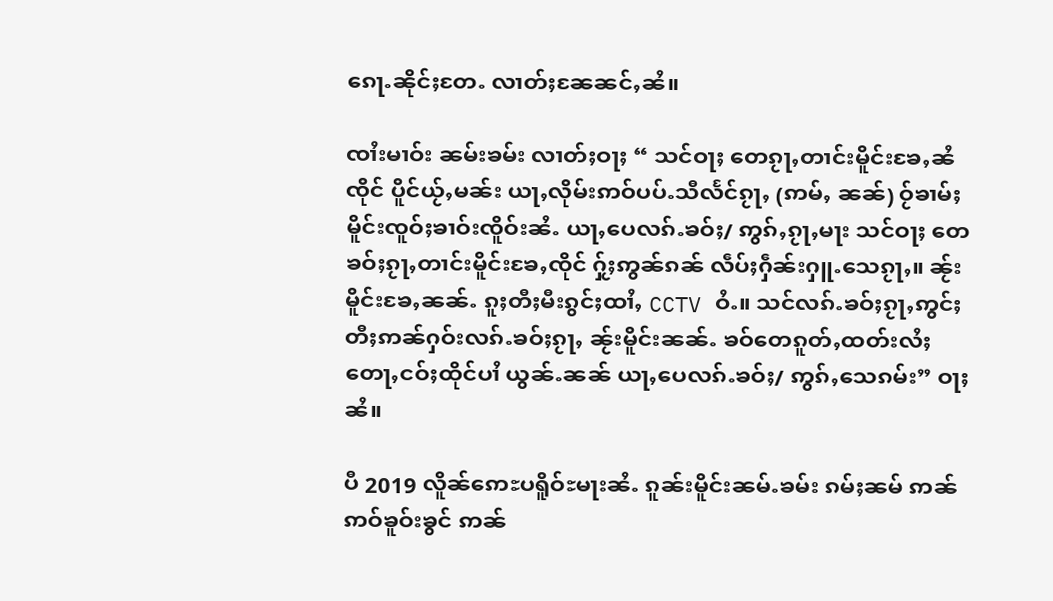ၵေႃႉၼိုင်ႈတႄႉ လၢတ်ႈၼႄၼင်ႇၼႆ။

ၸၢႆးမၢဝ်း ၼမ်းၶမ်း လၢတ်ႈဝႃႈ “ သင်ဝႃႈ တေၵႂႃႇတၢင်းမိူင်းၶႄႇၼႆၸိုင် ပိူင်ယႂ်ႇမၼ်း ယႃႇလိုမ်းဢဝ်ပပ်ႉသီလႅင်ၵႂႃႇ (ဢမ်ႇ ၼၼ်) ဝႂ်ၶၢမ်ႈမိူင်းၸူဝ်ႈၶၢဝ်းၸိူဝ်းၼႆႉ ယႃႇပေလၵ်ႉၶဝ်ႈ/ ဢွၵ်ႇၵႂႃႇမႃး သင်ဝႃႈ တေၶဝ်ႈၵႂႃႇတၢင်းမိူင်းၶႄႇၸိုင် ႁႂ်ႈဢွၼ်ၵၼ် လဵပ်ႈႁဵၼ်းႁူႉသေၵႂႃႇ။ ၼႂ်းမိူင်းၶႄႇၼၼ်ႉ ၵူႈတီႈမီးၵွင်ႈထၢႆႇ CCTV ဝႆႉ။ သင်လၵ်ႉၶဝ်ႈၵႂႃႇဢွင်ႈတီႈဢၼ်ႁဝ်းလၵ်ႉၶဝ်ႈၵႂႃႇ ၼႂ်းမိူင်းၼၼ်ႉ ၶဝ်တေၵူတ်ႇထတ်းလႆႈတေႃႇငဝ်ႈထိုင်ပၢႆ ယွၼ်ႉၼၼ် ယႃႇပေလၵ်ႉၶဝ်ႈ/ ဢွၵ်ႇသေၵမ်း” ဝႃႈၼႆ။

ပီ 2019 လိူၼ်ဢေႊပရိူဝ်ႊမႃးၼႆႉ ၵူၼ်းမိူင်းၼမ်ႉၶမ်း ၵမ်ႈၼမ် ဢၼ်ဢဝ်ၶူဝ်းၶွင် ဢၼ်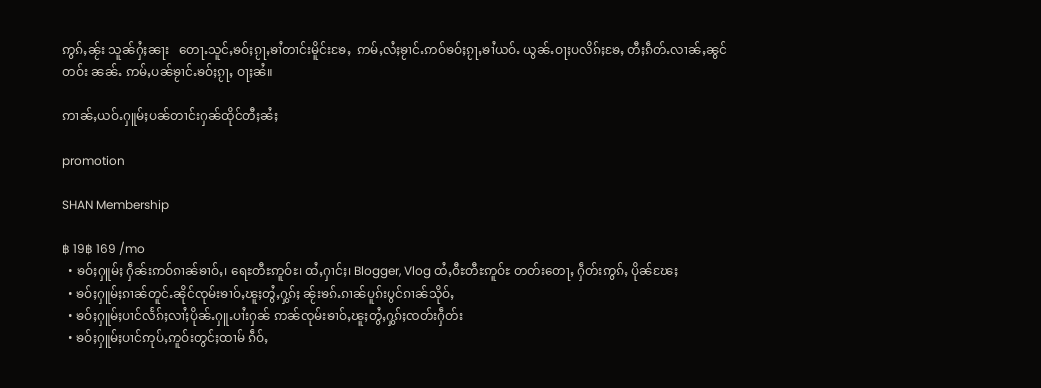ဢွၵ်ႇၼႂ်း သူၼ်ႁႆႈၼႃး   တေႃႉသူင်ႇၶဝ်ႈၵႂႃႇၶၢႆတၢင်းမိူင်းၶႄႇ  ဢမ်ႇလႆႈၶႂၢင်ႉဢဝ်ၶဝ်ႈၵႂႃႇၶၢႆယဝ်ႉ ယွၼ်ႉဝႃႈပလိၵ်ႈၶႄႇ တီႈၵဵတ်ႉလၢၼ်ႇၼွင်တဝ်း ၼၼ်ႉ ဢမ်ႇပၼ်ၶႂၢင်ႉၶဝ်ႈၵႂႃႇ ဝႃႈၼႆ။

ဢၢၼ်ႇယဝ်ႉႁူမ်ႈပၼ်တၢင်းႁၼ်ထိုင်တီႈၼႆႈ

promotion

SHAN Membership

฿ 19฿ 169 /mo
  • ၶဝ်ႈႁူမ်ႈ ႁဵၼ်းဢဝ်ၵၢၼ်ၶၢဝ်ႇ၊ ရေႊတီႊဢူဝ်ႊ၊ ထႆႇႁၢင်ႈ၊ Blogger, Vlog ထႆႇဝီႊတီႊဢူဝ်ႊ တတ်းတေႃႇ ႁဵတ်းဢွၵ်ႇ ပိုၼ်ၽႄႈ
  • ၶဝ်ႈႁူမ်ႈၵၢၼ်တူင်ႉၼိုင်ၸုမ်းၶၢဝ်ႇၽူႈတွႆႇႁွၵ်ႈ ၼႂ်းၶၵ်ႉၵၢၼ်ပူၵ်းပွင်ၵၢၼ်သိုဝ်ႇ
  • ၶဝ်ႈႁူမ်ႈပၢင်လႅၵ်ႈလၢႆႈပိုၼ်ႉႁူႉပၢႆးႁၼ် ဢၼ်ၸုမ်းၶၢဝ်ႇၽူႈတွႆႇႁွၵ်ႈၸတ်းႁဵတ်း
  • ၶဝ်ႈႁူမ်ႈပၢင်ဢုပ်ႇဢူဝ်းတွင်ႈထၢမ် ၵဵဝ်ႇ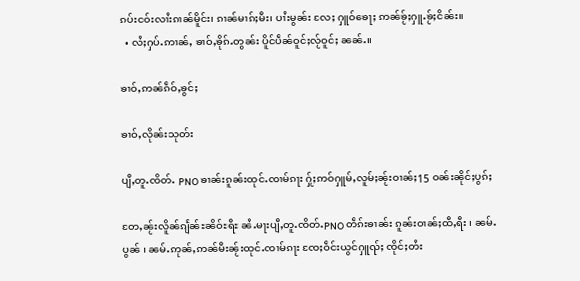ၵပ်းငဝ်းလၢႆးၵၢၼ်မိူင်း၊ ၵၢၼ်မၢၵ်ႈမီး၊ ပၢႆးမွၼ်း လႄႈ ႁူဝ်ၶေႃႈ ဢၼ်ၶႂ်ႈႁူႉၶႂ်ႈငိၼ်း။
  • လႆႈႁပ်ႉဢၢၼ်ႇ ၶၢဝ်ႇၶိုၵ်ႉတွၼ်း ပိူင်ပဵၼ်ဝူင်ႈလႂ်ဝူင်ႈ ၼၼ်ႉ။

ၶၢဝ်ႇဢၼ်ၵဵဝ်ႇၶွင်ႈ

ၶၢဝ်ႇလိုၼ်းသုတ်း

ပျီႇတူႉၸိတ်ႉ PNO ၶၢၼ်းၵူၼ်းထုင်ႉၸၢမ်ၵႃး ႁႂ်ႈဢဝ်ႁူမ်ႇလူမ်ႈၼႂ်းဝၢၼ်ႈ15 ဝၼ်းၼိုင်ႈပွၵ်ႈ

တႄႇၼႂ်းလိူၼ်ၵျႅၼ်ႊၼိဝ်ႊရီႊ ၼႆႉမႃးပျီႇတူႉၸိတ်ႉPNO တဵၵ်းၶၢၼ်း ၵူၼ်းဝၢၼ်ႈထီႇရီး ၊ ၼမ်ႉပွၼ် ၊ ၼမ်ႉဢုၼ်ႇဢၼ်မီးၼႂ်းထုင်ႉၸၢမ်ၵႃး ၸႄႈဝဵင်းယွင်ႁူၺ်ႈ ၸိုင်ႈတႆး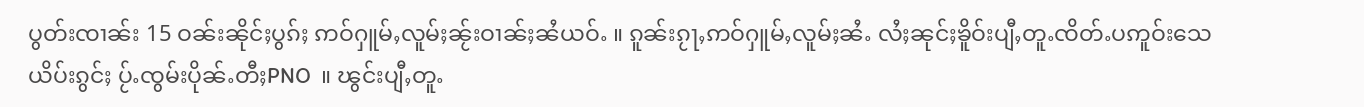ပွတ်းၸၢၼ်း 15 ဝၼ်းၼိုင်ႈပွၵ်ႈ ဢဝ်ႁူမ်ႇလူမ်ႈၼႂ်းဝၢၼ်ႈၼႆယဝ်ႉ ။ ၵူၼ်းၵႂႃႇဢဝ်ႁူမ်ႇလူမ်ႈၼႆႉ လႆႈၼုင်ႈၶိူဝ်းပျီႇတူႉၸိတ်ႉပဢူဝ်းသေ ယိပ်းၵွင်ႈ ပႂ်ႉၸွမ်းပိုၼ်ႉတီႈPNO  ။ ၽွင်းပျီႇတူႉ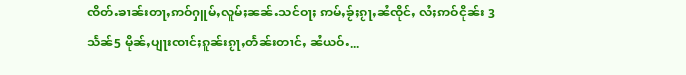ၸိတ်ႉၶၢၼ်းတႃႇဢဝ်ႁူမ်ႇလူမ်ႈၼၼ်ႉသင်ဝႃႈ ဢမ်ႇၶႂ်ႈၵႂႃႇၼႆၸိုင်ႇ လႆႈဢဝ်ငိုၼ်း 3သႅၼ်5 မိုၼ်ႇပျႃးၸၢင်ႈၵူၼ်းၵႂႃႇတႅၼ်းတၢင်ႇ ၼႆယဝ်ႉ...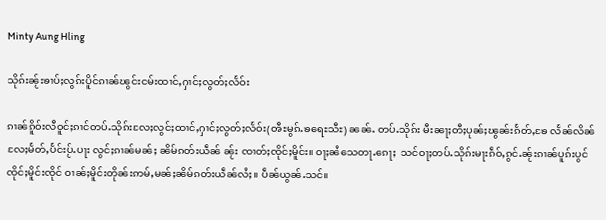Minty Aung Hling

သိုၵ်းၼႂ်းၶၢပ်ႈလွၵ်းပိူင်ၵၢၼ်ၽွင်းငမ်းထၢင်ႇႁၢင်ႈလွတ်ႈလႅဝ်း

ၵၢၼ်ၵိူဝ်းလီဝူင်ႈၵၢင်တပ်ႉသိုၵ်းလႄႈလွင်ႈထၢင်ႇႁၢင်ႈလွတ်ႈလႅဝ်း(ၻီႊမွၵ်ႉၶရေႊသီႊ) ၼၼ်ႉ တပ်ႉသိုၵ်း မီးၼႃႈတီႈပုၼ်ႈၽွၼ်းၵႅတ်ႇၶႄ လႅၼ်လိၼ်လႄႈမႅတ်ႇပႅင်းပႂ်ႉပႃး လွင်ႈၵၢၼ်မၼ်ႈ ၼိမ်ၵတ်းယဵၼ် ၼႂ်း ၸၢတ်ႈၸိုင်ႈမိူင်း။ ဝႃႈၼႆသေတႃႉၵေႃႈ  သင်ဝႃႈတပ်ႉသိုၵ်းမႃးၵဵဝ်ႇၵွင်ႉၼႂ်းၵၢၼ်ပူၵ်းပွင်ၸိုင်ႈမိူင်းၸိုင် ဝၢၼ်ႈမိူင်းတိုၼ်းဢမ်ႇမၼ်ႈၼိမ်ၵတ်းယဵၼ်လႆႈ။ ပဵၼ်ယွၼ်ႉသင်။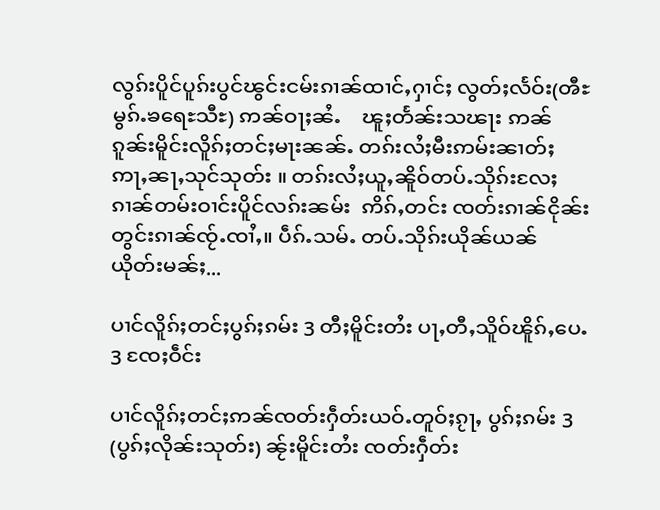လွၵ်းပိူင်ပူၵ်းပွင်ၽွင်းငမ်းၵၢၼ်ထၢင်ႇႁၢင်ႈ လွတ်ႈလႅဝ်း(ၻီႊမွၵ်ႉၶရေႊသီႊ) ဢၼ်ဝႃႈၼႆႉ    ၽူႈတႅၼ်းသၽႃး ဢၼ်ၵူၼ်းမိူင်းလိူၵ်ႈတင်ႈမႃးၼၼ်ႉ တၵ်းလႆႈမီးဢမ်းၼၢတ်ႈဢႃႇၼႃႇသုင်သုတ်း ။ တၵ်းလႆႈယူႇၼိူဝ်တပ်ႉသိုၵ်းလႄႈၵၢၼ်တမ်းဝၢင်းပိူင်လၵ်းၼမ်း  ဢိၵ်ႇတင်း ၸတ်းၵၢၼ်ငိုၼ်းတွင်းၵၢၼ်ၸႂ်ႉၸၢႆႇ။ ပဵၵ်ႉသမ်ႉ တပ်ႉသိုၵ်းယိုၼ်ယၼ် ယိုတ်းမၼ်ႈ...

ပၢင်လိူၵ်ႈတင်ႈပွၵ်ႈၵမ်း 3 တီႈမိူင်းတႆး ပႃႇတီႇသိူဝ်ၽိူၵ်ႇပေႉ 3 ၸႄႈဝဵင်း

ပၢင်လိူၵ်ႈတင်ႈဢၼ်ၸတ်းႁဵတ်းယဝ်ႉတူဝ်ႈၵႂႃႇ ပွၵ်ႈၵမ်း 3 (ပွၵ်ႈလိုၼ်းသုတ်း) ၼႂ်းမိူင်းတႆး ၸတ်းႁဵတ်း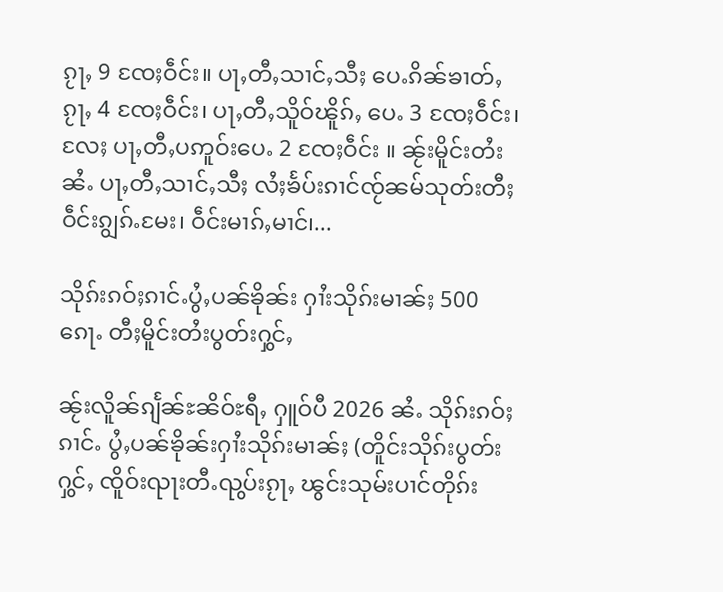ၵႂႃႇ 9 ၸႄႈဝဵင်း။ ပႃႇတီႇသၢင်ႇသီႈ ပေႉၵိၼ်ၶၢတ်ႇၵႂႃႇ 4 ၸႄႈဝဵင်း၊ ပႃႇတီႇသိူဝ်ၽိူၵ်ႇ ပေႉ 3 ၸႄႈဝဵင်း၊ လႄႈ ပႃႇတီႇပဢူဝ်းပေႉ 2 ၸႄႈဝဵင်း ။ ၼႂ်းမိူင်းတႆးၼႆႉ ပႃႇတီႇသၢင်ႇသီႈ လႆႈၶႅပ်းၵၢင်ၸႂ်ၼမ်သုတ်းတီႈဝဵင်းၵျွၵ်ႉမႄး၊ ဝဵင်းမၢၵ်ႇမၢင်၊...

သိုၵ်းၵဝ်ႈၵၢင်ႉပွႆႇပၼ်ၶိုၼ်း ႁၢႆးသိုၵ်းမၢၼ်ႈ 500 ၵေႃႉ တီႈမိူင်းတႆးပွတ်းႁွင်ႇ

ၼႂ်းလိူၼ်ၵျႅၼ်ႊၼိဝ်ႊရီႇ ႁူဝ်ပီ 2026 ၼႆႉ သိုၵ်းၵဝ်ႈၵၢင်ႉ ပွႆႇပၼ်ၶိုၼ်းႁၢႆးသိုၵ်းမၢၼ်ႈ (တိူင်းသိုၵ်းပွတ်းႁွင်ႇ ၸိူဝ်းၺႃးတီႉၺွပ်းၵႂႃႇ ၽွင်းသုမ်းပၢင်တိုၵ်း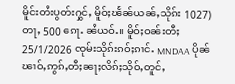မိူင်းတႆးပွတ်းႁွင်ႇ မိူဝ်ႈၽႅၼ်ယၼ်ႇသိုၵ်း 1027) တႃႇ 500 ၵေႃႉ ၼႆယဝ်ႉ။ မိူဝ်ႈဝၼ်းတီႈ 25/1/2026 ၸုမ်းသိုၵ်းၵဝ်ႈၵၢင်ႉ MNDAA ပိုၼ်ၽၢဝ်ႇဢွၵ်ႇတီႈၼႃႈလိၵ်ႈသိုဝ်ႇတူင်ႇ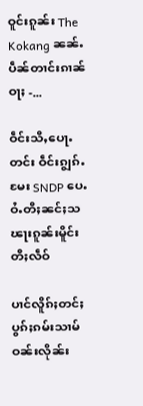ဝူင်းၵူၼ်း The Kokang ၼၼ်ႉပဵၼ်တၢင်းၵၢၼ်ဝႃႈ -...

ဝဵင်းသီႇပေႃႉ တင်း ဝဵင်းၵျွၵ်ႉမႄး SNDP ပေႉဝႆႉတီႈၼင်ႈသၽႃးၵူၼ်းမိူင်းတီႈလဵဝ်

ပၢင်လိူၵ်ႈတင်ႈပွၵ်ႈၵမ်းသၢမ် ဝၼ်းလိုၼ်း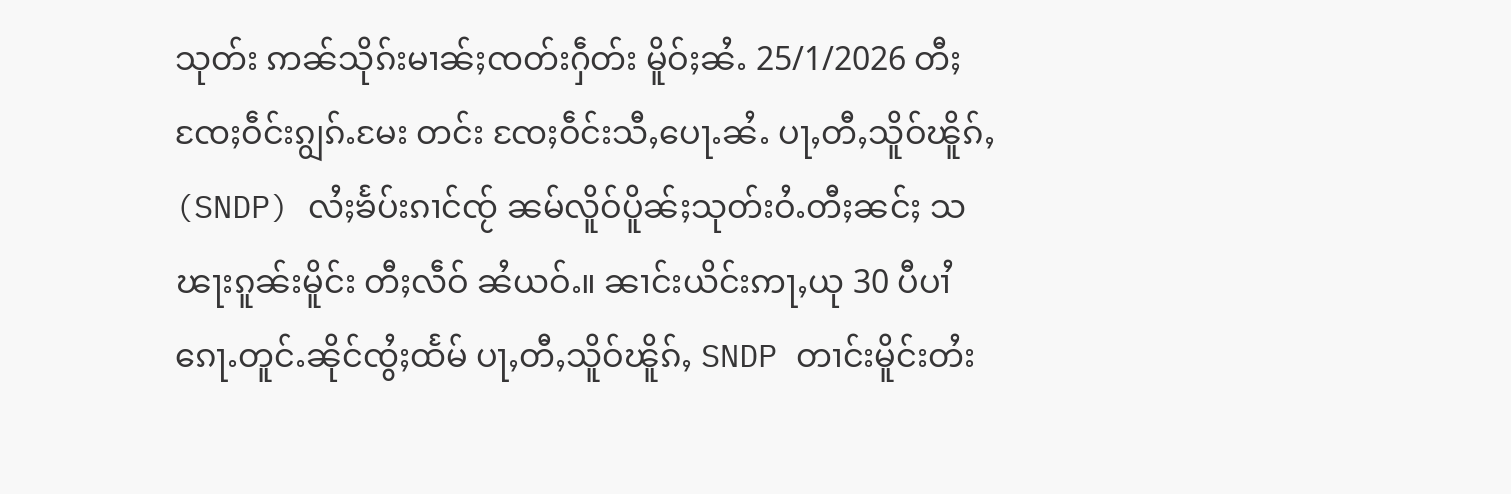သုတ်း ဢၼ်သိုၵ်းမၢၼ်ႈၸတ်းႁဵတ်း မိူဝ်ႈၼႆႉ 25/1/2026 တီႈၸႄႈဝဵင်းၵျွၵ်ႉမႄး တင်း ၸႄႈဝဵင်းသီႇပေႃႉၼႆႉ ပႃႇတီႇသိူဝ်ၽိူၵ်ႇ (SNDP) လႆႈၶႅပ်းၵၢင်ၸႂ် ၼမ်လိူဝ်ပိူၼ်ႈသုတ်းဝႆႉတီႈၼင်ႈ သၽႃးၵူၼ်းမိူင်း တီႈလဵဝ် ၼႆယဝ်ႉ။ ၼၢင်းယိင်းဢႃႇယု 30 ပီပၢႆ ၵေႃႉတူင်ႉၼိုင်ၸွႆႈထႅမ် ပႃႇတီႇသိူဝ်ၽိူၵ်ႇ SNDP တၢင်းမိူင်းတႆး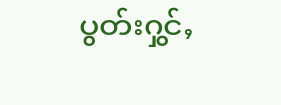ပွတ်းႁွင်ႇ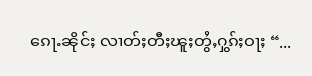ၵေႃႉၼိုင်ႈ လၢတ်ႈတီႈၽူႈတွႆႇႁွၵ်ႈဝႃႈ “...